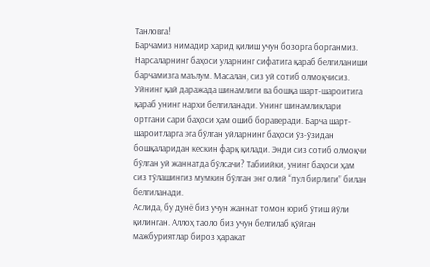Танловга!
Барчамиз нимадир харид қилиш учун бозорга борганмиз. Нарсаларнинг баҳоси уларнинг сифатига қараб белгиланиши барчамизга маълум. Масалан, сиз уй сотиб олмоқчисиз. Уйнинг қай даражада шинамлиги ва бошқа шарт-шароитига қараб унинг нархи белгиланади. Унинг шинамликлари ортгани сари баҳоси ҳам ошиб бораверади. Барча шарт-шароитларга эга бўлган уйларнинг баҳоси ўз-ўзидан бошқаларидан кескин фарқ қилади. Энди сиз сотиб олмоқчи бўлган уй жаннатда бўлсачи? Табиийки, унинг баҳоси ҳам сиз тўлашингиз мумкин бўлган энг олий “пул бирлиги” билан белгиланади.
Аслида, бу дунё биз учун жаннат томон юриб ўтиш йўли қилинган. Аллоҳ таоло биз учун белгилаб қўйган мажбуриятлар бироз ҳаракат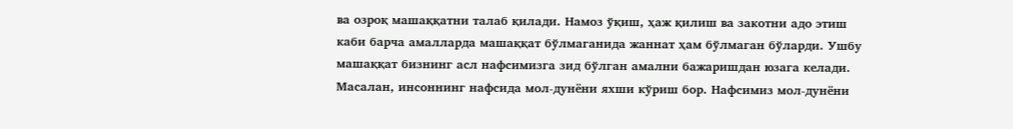ва озроқ машаққатни талаб қилади. Намоз ўқиш, ҳаж қилиш ва закотни адо этиш каби барча амалларда машаққат бўлмаганида жаннат ҳам бўлмаган бўларди. Ушбу машаққат бизнинг асл нафсимизга зид бўлган амални бажаришдан юзага келади. Масалан, инсоннинг нафсида мол-дунёни яхши кўриш бор. Нафсимиз мол-дунёни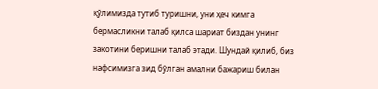қўлимизда тутиб туришни, уни ҳеч кимга бермасликни талаб қилса шариат биздан унинг закотини беришни талаб этади. Шундай қилиб, биз нафсимизга зид бўлган амални бажариш билан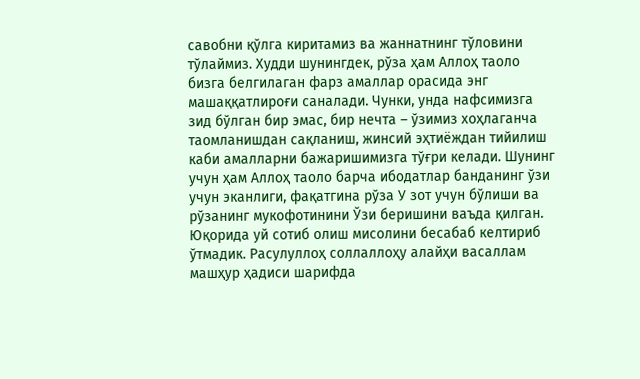савобни қўлга киритамиз ва жаннатнинг тўловини тўлаймиз. Худди шунингдек, рўза ҳам Аллоҳ таоло бизга белгилаган фарз амаллар орасида энг машаққатлироғи саналади. Чунки, унда нафсимизга зид бўлган бир эмас, бир нечта – ўзимиз хоҳлаганча таомланишдан сақланиш, жинсий эҳтиёждан тийилиш каби амалларни бажаришимизга тўғри келади. Шунинг учун ҳам Аллоҳ таоло барча ибодатлар банданинг ўзи учун эканлиги, фақатгина рўза У зот учун бўлиши ва рўзанинг мукофотинини Ўзи беришини ваъда қилган.
Юқорида уй сотиб олиш мисолини бесабаб келтириб ўтмадик. Расулуллоҳ соллаллоҳу алайҳи васаллам машҳур ҳадиси шарифда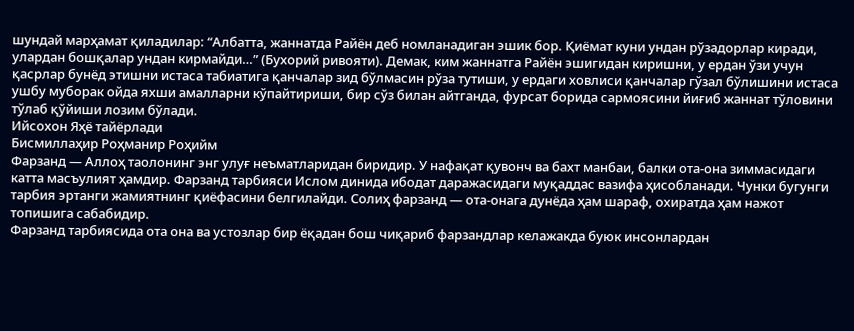шундай марҳамат қиладилар: “Албатта, жаннатда Райён деб номланадиган эшик бор. Қиёмат куни ундан рўзадорлар киради, улардан бошқалар ундан кирмайди…” (Бухорий ривояти). Демак, ким жаннатга Райён эшигидан киришни, у ердан ўзи учун қасрлар бунёд этишни истаса табиатига қанчалар зид бўлмасин рўза тутиши, у ердаги ховлиси қанчалар гўзал бўлишини истаса ушбу муборак ойда яхши амалларни кўпайтириши, бир сўз билан айтганда, фурсат борида сармоясини йиғиб жаннат тўловини тўлаб қўйиши лозим бўлади.
Ийсохон Яҳё тайёрлади
Бисмиллаҳир Роҳманир Роҳийм
Фарзанд — Аллоҳ таолонинг энг улуғ неъматларидан биридир. У нафақат қувонч ва бахт манбаи, балки ота-она зиммасидаги катта масъулият ҳамдир. Фарзанд тарбияси Ислом динида ибодат даражасидаги муқаддас вазифа ҳисобланади. Чунки бугунги тарбия эртанги жамиятнинг қиёфасини белгилайди. Солиҳ фарзанд — ота-онага дунёда ҳам шараф, охиратда ҳам нажот топишига сабабидир.
Фарзанд тарбиясида ота она ва устозлар бир ёқадан бош чиқариб фарзандлар келажакда буюк инсонлардан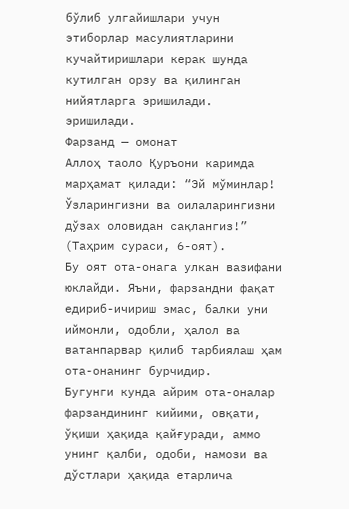бўлиб улгайишлари учун этиборлар масулиятларини кучайтиришлари керак шунда кутилган орзу ва қилинган нийятларга эришилади. эришилади.
Фарзанд — омонат
Аллоҳ таоло Қуръони каримда марҳамат қилади: “Эй мўминлар! Ўзларингизни ва оилаларингизни дўзах оловидан сақлангиз!” (Таҳрим сураси, 6-оят).
Бу оят ота-онага улкан вазифани юклайди. Яъни, фарзандни фақат едириб-ичириш эмас, балки уни иймонли, одобли, ҳалол ва ватанпарвар қилиб тарбиялаш ҳам ота-онанинг бурчидир.
Бугунги кунда айрим ота-оналар фарзандининг кийими, овқати, ўқиши ҳақида қайғуради, аммо унинг қалби, одоби, намози ва дўстлари ҳақида етарлича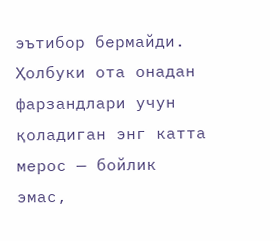эътибор бермайди. Ҳолбуки ота онадан фарзандлари учун қоладиган энг катта мерос — бойлик эмас,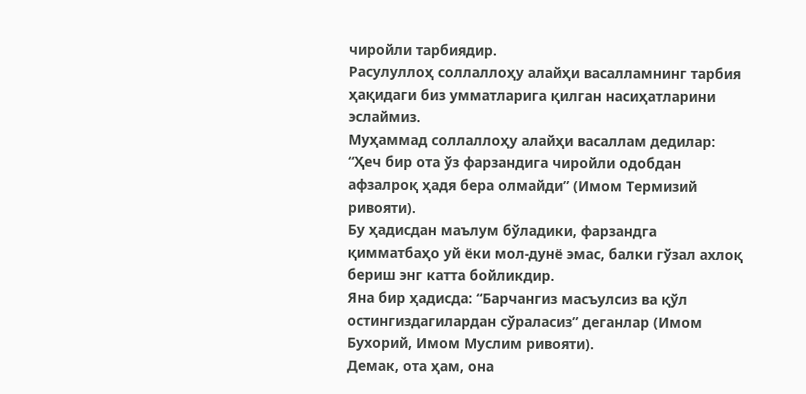чиройли тарбиядир.
Расулуллоҳ соллаллоҳу алайҳи васалламнинг тарбия ҳақидаги биз умматларига қилган насиҳатларини эслаймиз.
Муҳаммад соллаллоҳу алайҳи васаллам дедилар: “Ҳеч бир ота ўз фарзандига чиройли одобдан афзалроқ ҳадя бера олмайди” (Имом Термизий ривояти).
Бу ҳадисдан маълум бўладики, фарзандга қимматбаҳо уй ёки мол-дунё эмас, балки гўзал ахлоқ бериш энг катта бойликдир.
Яна бир ҳадисда: “Барчангиз масъулсиз ва қўл остингиздагилардан сўраласиз” деганлар (Имом Бухорий, Имом Муслим ривояти).
Демак, ота ҳам, она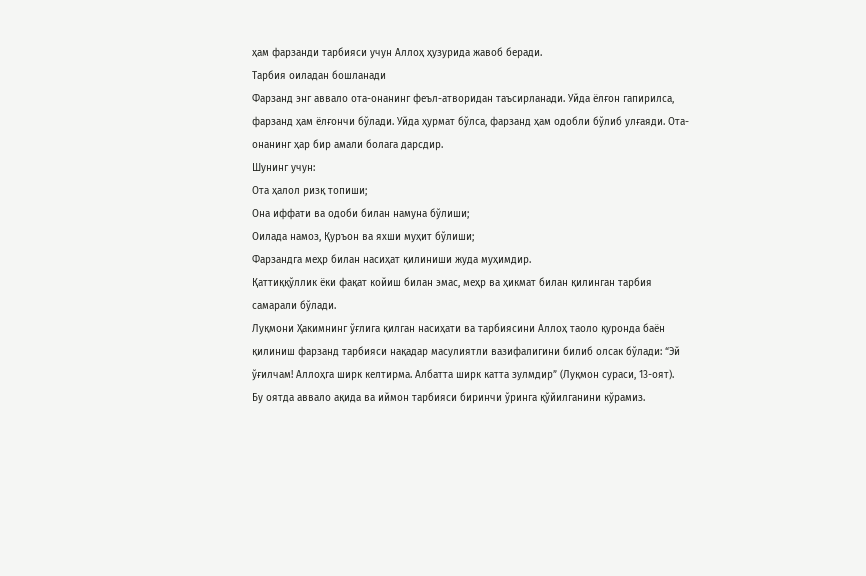ҳам фарзанди тарбияси учун Аллоҳ ҳузурида жавоб беради.
Тарбия оиладан бошланади
Фарзанд энг аввало ота-онанинг феъл-атворидан таъсирланади. Уйда ёлғон гапирилса, фарзанд ҳам ёлғончи бўлади. Уйда ҳурмат бўлса, фарзанд ҳам одобли бўлиб улғаяди. Ота-онанинг ҳар бир амали болага дарсдир.
Шунинг учун:
Ота ҳалол ризқ топиши;
Она иффати ва одоби билан намуна бўлиши;
Оилада намоз, Қуръон ва яхши муҳит бўлиши;
Фарзандга меҳр билан насиҳат қилиниши жуда муҳимдир.
Қаттиққўллик ёки фақат койиш билан эмас, меҳр ва ҳикмат билан қилинган тарбия самарали бўлади.
Луқмони Ҳакимнинг ўғлига қилган насиҳати ва тарбиясини Аллоҳ таоло қуронда баён қилиниш фарзанд тарбияси нақадар масулиятли вазифалигини билиб олсак бўлади: “Эй ўғилчам! Аллоҳга ширк келтирма. Албатта ширк катта зулмдир” (Луқмон сураси, 13-оят).
Бу оятда аввало ақида ва иймон тарбияси биринчи ўринга қўйилганини кўрамиз.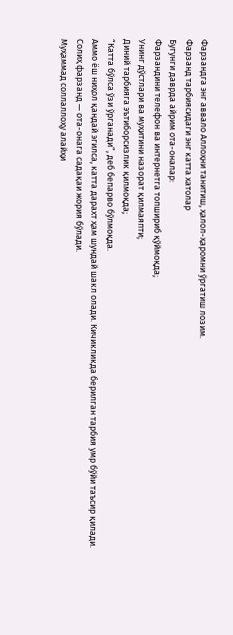Фарзандга энг аввало Аллоҳни танитиш, ҳалол-ҳаромни ўргатиш лозим.
Фарзанд тарбиясидаги энг катта хатолар
Бугунги даврда айрим ота-оналар:
Фарзандини телефон ва интернетга топшириб қўймоқда;
Унинг дўстлари ва муҳитини назорат қилмаяпти;
Диний тарбияга эътиборсизлик қилмоқда;
“Катта бўлса ўзи ўрганади”, деб бепарво бўлмоқда.
Аммо ёш ниҳол қандай эгилса, катта дарахт ҳам шундай шакл олади. Кичикликда берилган тарбия умр бўйи таъсир қилади.
Солиҳ фарзанд — ота-онага садақаи жория бўлади.
Муҳаммад соллаллоҳу алайҳи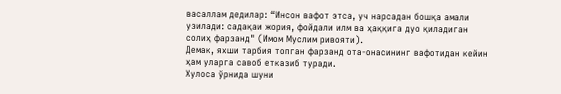васаллам дедилар: “Инсон вафот этса, уч нарсадан бошқа амали узилади: садақаи жория, фойдали илм ва ҳаққига дуо қиладиган солиҳ фарзанд" (Имом Муслим ривояти).
Демак, яхши тарбия топган фарзанд ота-онасининг вафотидан кейин ҳам уларга савоб етказиб туради.
Хулоса ўрнида шуни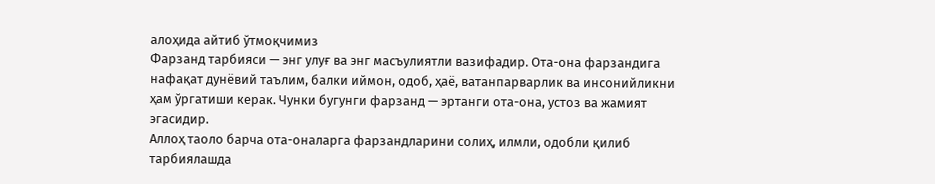алоҳида айтиб ўтмоқчимиз
Фарзанд тарбияси — энг улуғ ва энг масъулиятли вазифадир. Ота-она фарзандига нафақат дунёвий таълим, балки иймон, одоб, ҳаё, ватанпарварлик ва инсонийликни ҳам ўргатиши керак. Чунки бугунги фарзанд — эртанги ота-она, устоз ва жамият эгасидир.
Аллоҳ таоло барча ота-оналарга фарзандларини солиҳ, илмли, одобли қилиб тарбиялашда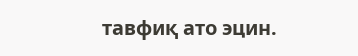тавфиқ ато эцин.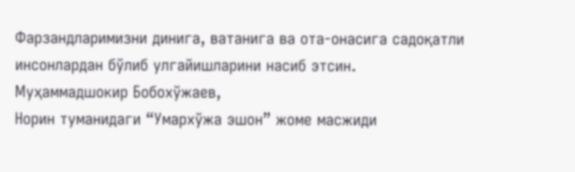Фарзандларимизни динига, ватанига ва ота-онасига садоқатли инсонлардан бўлиб улгайишларини насиб этсин.
Муҳаммадшокир Бобохўжаев,
Норин туманидаги “Умархўжа эшон” жоме масжиди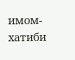имом-хатиби